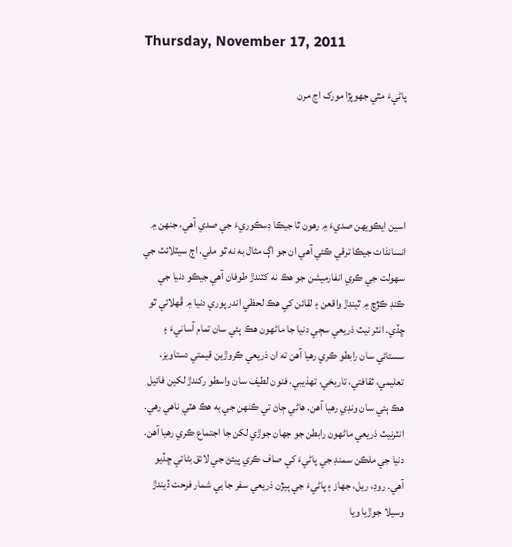Thursday, November 17, 2011

پاڻيءَ مٿي جھوپڙا مورک اڃ مرن




اسين ايڪويهن صديءَ ۾ رهون ٿا جيڪا ڊسڪوريءَ جي صدي آهي، جنهن ۾ انسانذات جيڪا ترقي ڪئي آهي ان جو اڳ مثال به نه ٿو ملي. اڄ سيٽلائٽ جي سهولت جي ڪري انفارميشن جو هڪ نه کٽندڙ طوفان آهي جيڪو دنيا جي ڪنڊ ڪڙڇ ۾ ٿيندڙ واقعن ۽ لقائن کي هڪ لحظي اندر پوري دنيا ۾ ڦهلائي ٿو ڇڏي. انٽر نيٽ ذريعي سڄي دنيا جا ماڻهون هڪ ٻئي سان تمام آسانيءَ ۽ سستائي سان رابطو ڪري رهيا آهن ته ان ذريعي ڪروڙين قيمتي دستاويز، تعليمي، ثقافتي، تاريخي، تهذيبي، فنون لطيف سان واسطو رکندڙ لکين فائيل هڪ ٻئي سان ونڊي رهيا آهن. هاڻي ڄاڻ تي ڪنهن جي به هڪ هٽي ناهي رهي. انٽرنيٽ ذريعي ماڻهون رابطن جو جهان جوڙي لکن جا اجتماع ڪري رهيا آهن. دنيا جي ملڪن سمنڊ جي پاڻيءَ کي صاف ڪري پيئڻ جي لائق بڻائي ڇڏيو آهي. روڊ، ريل، جهاز ۽ پاڻيءَ جي ٻيڙن ذريعي سفر جا بي شمار فرحت ڏيندڙ وسيلا جوڙيا ويا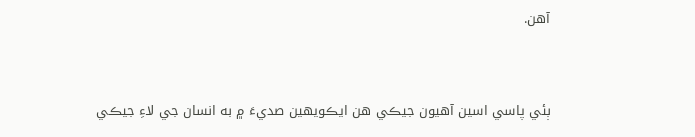آهن.


ٻئي پاسي اسين آهيون جيڪي هن ايڪويهين صديءَ ۾ به انسان جي لاءِ جيڪي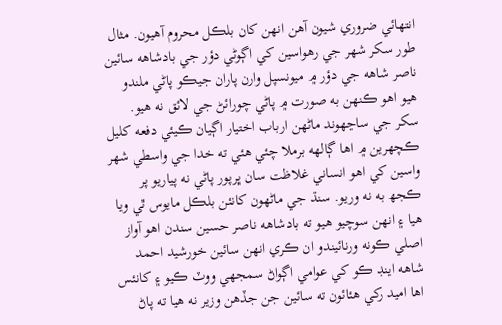انتهائي ضروري شيون آهن انهن کان بلڪل محروم آهيون. مثال طور سکر شهر جي رهواسين کي اڳوڻي دؤر جي بادشاهه سائين ناصر شاهه جي دؤر ۾ ميونسپل وارن پاران جيڪو پاڻي ملندو هيو اهو ڪنهن به صورت ۾ پاڻي چورائڻ جي لائق نه هيو. سکر جي ساڃهوند ماڻهن ارباب اختيار اڳيان ڪيئي دفعه کليل ڪچهرين ۾ اها ڳالهه برملا چئي هئي ته خدا جي واسطي شهر واسين کي اهو انساني غلاظت سان ڀرپور پاڻي نه پياريو پر ڪجھ به نه وريو. سنڌ جي ماڻهون کانئن بلڪل مايوس ٿي ويا هيا ۽ انهن سوچيو هيو ته بادشاهه ناصر حسين سندن اهو آواز اصلي ڪونه ورنائيندو ان ڪري انهن سائين خورشيد احمد شاهه اينڊ ڪو کي عوامي اڳواڻ سمجھي ووٽ ڪيو ۽ کانئس اها اميد رکي هئائون ته سائين جن جڏهن وزير نه هيا ته پاڻ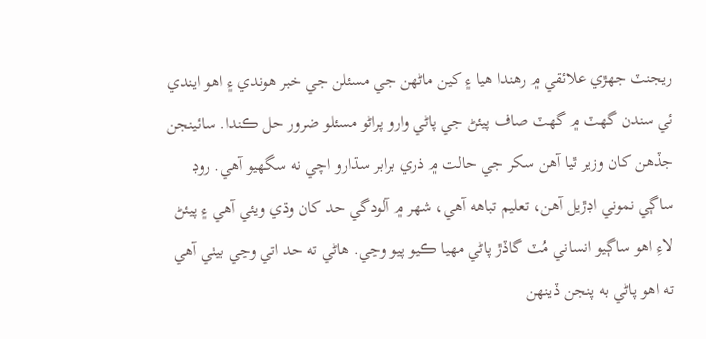ريجنٽ جهڙي علائقي ۾ رهندا هيا ۽ کين ماڻهن جي مسئلن جي خبر هوندي ۽ اهو ايندي ئي سندن گھٽ ۾ گھٽ صاف پيئڻ جي پاڻي وارو پراڻو مسئلو ضرور حل ڪندا. سائينجن جڏهن کان وزير ٿيا آهن سکر جي حالت ۾ ذري برابر سڌارو اچي نه سگھيو آهي. روڊ ساڳي نموني اڊڙيل آهن، تعليم تباهه آهي، شهر ۾ آلودگي حد کان وڌي ويئي آهي ۽ پيئڻ لاءِ اهو ساڳيو انساني مُٽ گاڏڙ پاڻي مهيا ڪيو پيو وڃي. هاڻي ته حد اتي وڃي بيٺي آهي ته اهو پاڻي به پنجن ڏينهن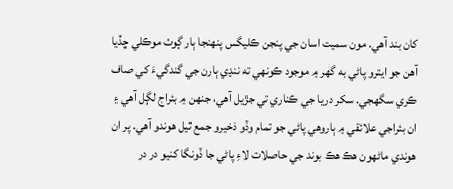کان بند آهي. مون سميت اسان جي پنجن ڪليگس پنهنجا ٻار ڳوٺ موڪلي ڇڏيا آهن جو ايترو پاڻي به گھر ۾ موجود ڪونهي ته ننڍي ٻارن جي گندگيءَ کي صاف ڪري سگھجي. سکر دريا جي ڪناري تي جڙيل آهي، جنهن ۾ بئراج لڳل آهي ۽ ان بئراجي علائقي ۾ ٻاروهي پاڻي جو تمام وڏو ذخيرو جمع ٿيل هوندو آهي. پر ان هوندي ماڻهون هڪ هڪ بوند جي حاصلات لاءِ پاڻي جا ڏونگا کنيو در در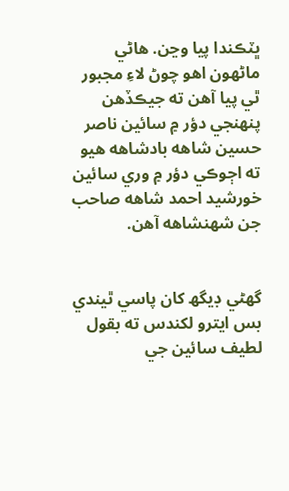ڀٽڪندا پيا وڃن. هاڻي ماڻهون اهو چوڻ لاءِ مجبور ٿي پيا آهن ته جيڪڏهن پنهنجي دؤر ۾ سائين ناصر حسين شاهه بادشاهه هيو ته اڄوڪي دؤر ۾ وري سائين خورشيد احمد شاهه صاحب جن شهنشاهه آهن.


گھڻي ڊيگھ کان پاسي ٿيندي بس ايترو لکندس ته بقول لطيف سائين جي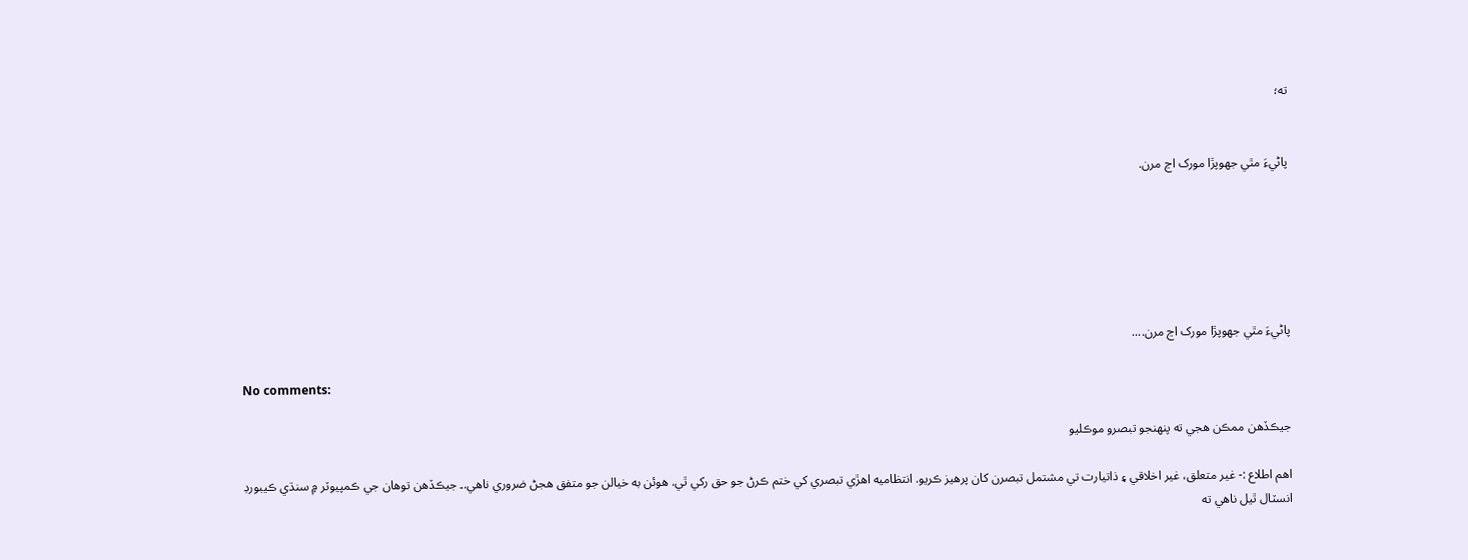ته؛


پاڻيءَ مٿي جھوپڙا مورک اڃ مرن.






پاڻيءَ مٿي جھوپڙا مورک اڃ مرن....

No comments:

جيڪڏهن ممڪن هجي ته پنهنجو تبصرو موڪليو

اهم اطلاع :- غير متعلق، غير اخلاقي ۽ ذاتيارت تي مشتمل تبصرن کان پرهيز ڪريو. انتظاميه اهڙي تبصري کي ختم ڪرڻ جو حق رکي ٿي. هوئن به خيالن جو متفق هجڻ ضروري ناهي.۔ جيڪڏهن توهان جي ڪمپيوٽر ۾ سنڌي ڪيبورڊ انسٽال ٿيل ناهي ته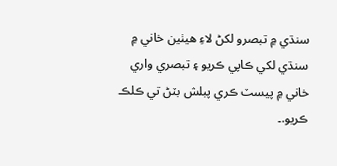سنڌي ۾ تبصرو لکڻ لاءِ هيٺين خاني ۾ سنڌي لکي ڪاپي ڪريو ۽ تبصري واري خاني ۾ پيسٽ ڪري پبلش بٽڻ تي ڪلڪ ڪريو.۔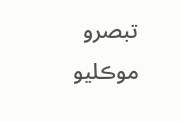تبصرو موڪليو